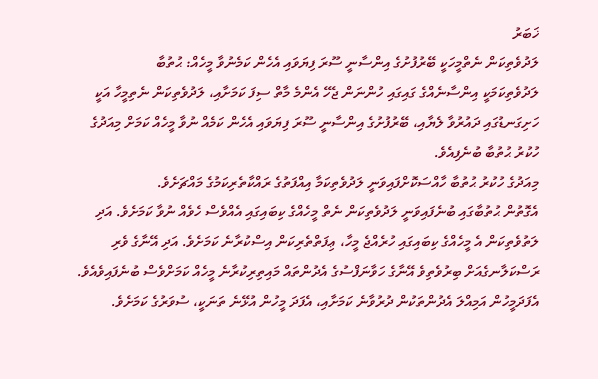ޚަބަރު
ލަދުވެތިކަން ނެތްމީހަކީ ބޭރުފުށުގެ އިންސާނީ ސޫރަ ފިޔަވައި އެހެން ކަމެނުވާ މީހެއް: ޙުތުބާ
ލަދުވެތިކަމަކީ އިންސާނެއްގެ ގައިގައި ހުންނަން ޖެހޭ އެންމެ މާތް ސިފަ ކަމަށާއި، ލަދުވެތިކަން ނެތިމީހާ އަކީ ހަށިގަނޑުގައި ދައުރުވާ ލެޔާއި، ބޭރުފުށުގެ އިންސާނީ ސޫރަ ފިޔަވައި އެހެން ކަމެއް ނުވާ މީހެއް ކަމަށް މިއަދުގެ ހުކުރު ޙުތުބާ ބުނެފިއެވެ.
މިއަދުގެ ހުކުރު ޙުތުބާ ހާއްސަކޮށްފައިވަނީ ލަދުވެތިކަމާ އިއްފަތުގެ ރައްކާތެރިކަމުގެ މައްޗަށެވެ.
އެގޮތުން ޙުތުބާގައި ބުނެފައިވަނީ ލަދުވެތިކަން ނެތް މީހެއްގެ ކިބައިގައި އެއްވެސް ހެވެއް ނުވާ ކަމަށެވެ. އަދި ލަތުވެތިކަން އެ މީހެއްގެ ކިބައިގައި ހުރެއްޖެ މީހާ، ޢިފަތްތެރިކަން އިސްކުރާނެ ކަމަށެވެ. އަދި އޭނާގެ ވެރި ރަސްކަލާނގެއަށް ބިރުވެތިވެ އޭނާގެ ހަވާނަފްސުގެ އެދުންތައް މައިތިރިކުރާނެ މީހެއް ކަމަށްވެސް ބުނެފައިވެއެވެ.
އެފަދަމީހުން އަމިއްލަ އެދުންތަކުން ދުރުވާނެ ކަމަށާއި، އެފަދަ މީހުން އުޅޭނެ ތަނަކީ، ސުވަރުގެ ކަމަށެވެ.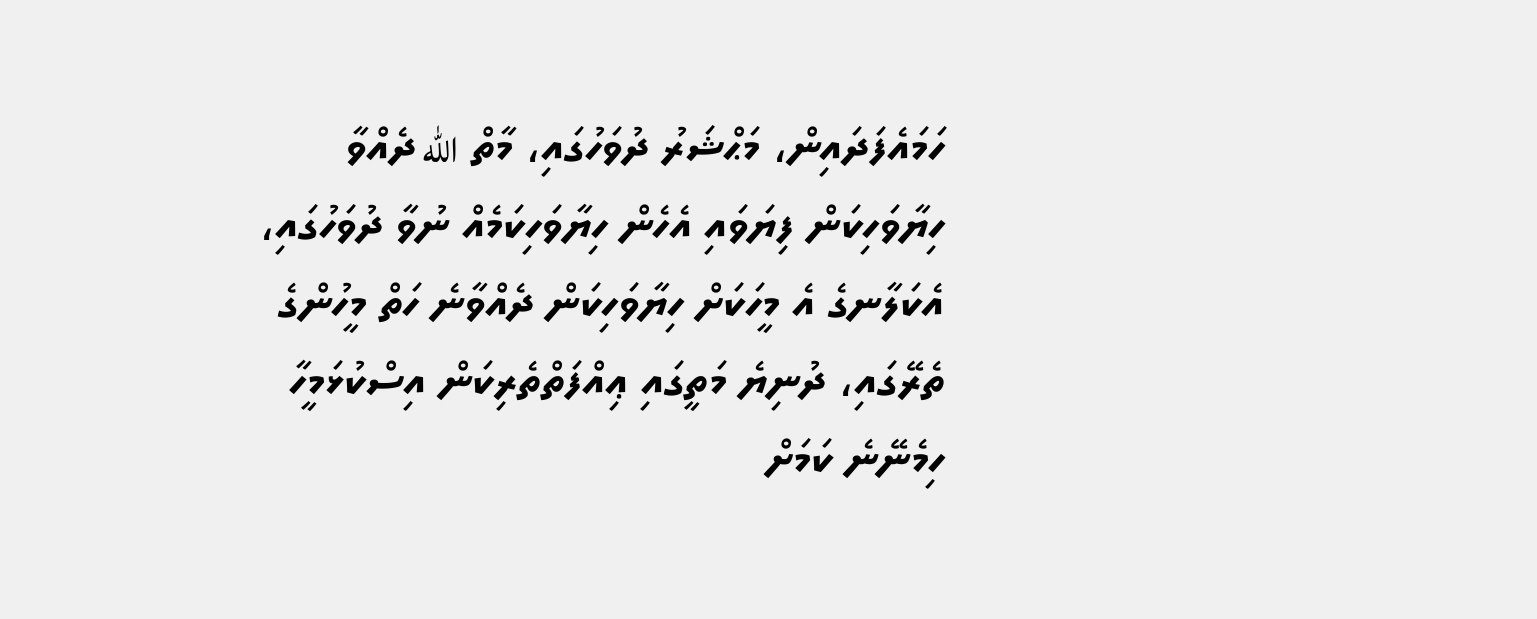ހަމައެފަދައިން، މަޙްޝަރު ދުވަހުގައި، މާތް الله ދެއްވާ ހިޔާވަހިކަން ފިޔަވައި އެހެން ހިޔާވަހިކަމެއް ނުވާ ދުވަހުގައި، އެކަލާނގެ އެ މީހަކަށް ހިޔާވަހިކަން ދެއްވާނެ ހަތް މީހުންގެ ތެރޭގައި، ދުނިޔެ މަތީގައި ޢިއްފަތްތެރިކަން އިސްކުޅަމީހާ ހިމެނޭނެ ކަމަށް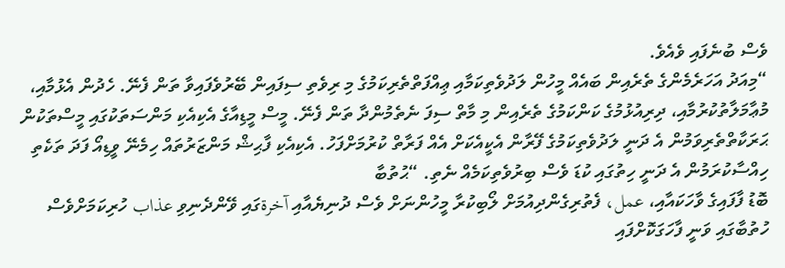ވެސް ބުނެފައި ވެއެވެ.
“މިއަދު އަހަރެމެންގެ ތެރެއިން ބައެއް މީހުން ލަދުވެތިކަމާއި ޢިއްފަތްތެރިކަމުގެ މި ރިވެތި ސިފައިން ބޭރުވެފައިވާ ތަން ފެނޭ. ހެދުން އެޅުމާއި، މުޢާމަލާތުކުރުމާއި، ދިރިއުޅުމުގެ ކަންކަމުގެ ތެރެއިން މި މާތް ސިފަ ނެތެމުންދާ ތަން ފެނޭ. މީސް މީޑިއާގެ އެކިއެކި މަންސަތަކުގައި މީސްތަކުން ޙަރަކާތްތެރިވަމުން އެ ދަނީ ލަދުވެތިކަމުގެ ފޭރާން އެކީއެކަށް އެއް ފަރާތް ކުރުމަށްފަހު. އެކިއެކި ފާޙިޝް މަންޒަރުތައް ހިމެނޭ ވީޑިއޯ ފަދަ ތަކެތި ހިއްސާކުރަމުން އެ ދަނީ ހިތުގައި ކުޑަ ވެސް ބިރުވެތިކަމެއް ނެތި. “ޙުތުބާ
ބޮޑު ފާފައިގެ ވާހަކައާއި، عمل، ފެތުރިގެންދިއުމަށް ލޯބިކުރާ މީހުންނަށް ވެސް ދުނިޔެއާއި آخرةގައި ވޭންދެނިވި عذاب ހުރިކަމަށްވެސް ހުތުބާގައި ވަނީ ފާހަގަކޮށްފައި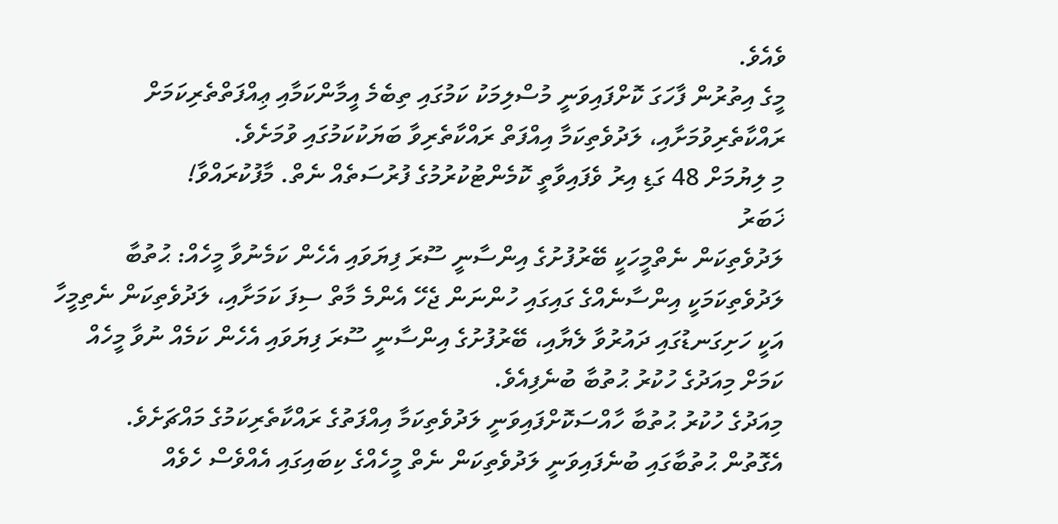ވެއެވެ.
މީގެ އިތުރުން ފާހަގަ ކޮށްފައިވަނީ މުސްލިމަކު ކަމުގައި ތިބެމެ އީމާންކަމާއި ޢިއްފަތްތެރިކަމަށް ރައްކާތެރިވުމަށާއި، ލަދުވެތިކަމާ އިއްފަތް ރައްކާތެރިވާ ބަޔަކުކަމުގައި ވުމަށެވެ.
މި ލިޔުމަށް 48 ގަޑި އިރު ވެފައިވާތީ ކޮމެންޓުކުރުމުގެ ފުރުސަތެއް ނެތް. މާފުކުރައްވާ!
ޚަބަރު
ލަދުވެތިކަން ނެތްމީހަކީ ބޭރުފުށުގެ އިންސާނީ ސޫރަ ފިޔަވައި އެހެން ކަމެނުވާ މީހެއް: ޙުތުބާ
ލަދުވެތިކަމަކީ އިންސާނެއްގެ ގައިގައި ހުންނަން ޖެހޭ އެންމެ މާތް ސިފަ ކަމަށާއި، ލަދުވެތިކަން ނެތިމީހާ އަކީ ހަށިގަނޑުގައި ދައުރުވާ ލެޔާއި، ބޭރުފުށުގެ އިންސާނީ ސޫރަ ފިޔަވައި އެހެން ކަމެއް ނުވާ މީހެއް ކަމަށް މިއަދުގެ ހުކުރު ޙުތުބާ ބުނެފިއެވެ.
މިއަދުގެ ހުކުރު ޙުތުބާ ހާއްސަކޮށްފައިވަނީ ލަދުވެތިކަމާ އިއްފަތުގެ ރައްކާތެރިކަމުގެ މައްޗަށެވެ.
އެގޮތުން ޙުތުބާގައި ބުނެފައިވަނީ ލަދުވެތިކަން ނެތް މީހެއްގެ ކިބައިގައި އެއްވެސް ހެވެއް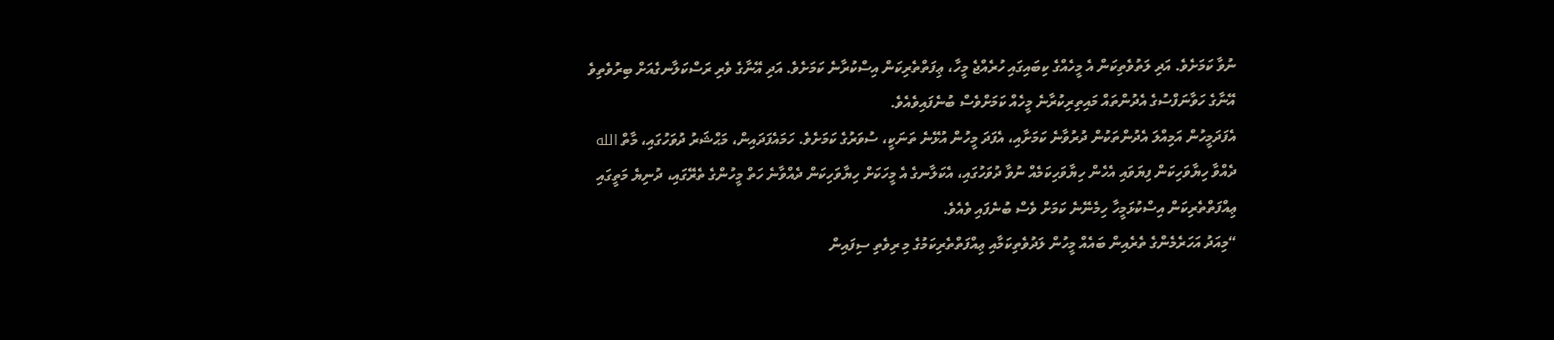ނުވާ ކަމަށެވެ. އަދި ލަތުވެތިކަން އެ މީހެއްގެ ކިބައިގައި ހުރެއްޖެ މީހާ، ޢިފަތްތެރިކަން އިސްކުރާނެ ކަމަށެވެ. އަދި އޭނާގެ ވެރި ރަސްކަލާނގެއަށް ބިރުވެތިވެ އޭނާގެ ހަވާނަފްސުގެ އެދުންތައް މައިތިރިކުރާނެ މީހެއް ކަމަށްވެސް ބުނެފައިވެއެވެ.
އެފަދަމީހުން އަމިއްލަ އެދުންތަކުން ދުރުވާނެ ކަމަށާއި، އެފަދަ މީހުން އުޅޭނެ ތަނަކީ، ސުވަރުގެ ކަމަށެވެ. ހަމައެފަދައިން، މަޙްޝަރު ދުވަހުގައި، މާތް الله ދެއްވާ ހިޔާވަހިކަން ފިޔަވައި އެހެން ހިޔާވަހިކަމެއް ނުވާ ދުވަހުގައި، އެކަލާނގެ އެ މީހަކަށް ހިޔާވަހިކަން ދެއްވާނެ ހަތް މީހުންގެ ތެރޭގައި، ދުނިޔެ މަތީގައި ޢިއްފަތްތެރިކަން އިސްކުޅަމީހާ ހިމެނޭނެ ކަމަށް ވެސް ބުނެފައި ވެއެވެ.
“މިއަދު އަހަރެމެންގެ ތެރެއިން ބައެއް މީހުން ލަދުވެތިކަމާއި ޢިއްފަތްތެރިކަމުގެ މި ރިވެތި ސިފައިން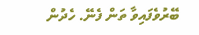ބޭރުވެފައިވާ ތަން ފެނޭ. ހެދުން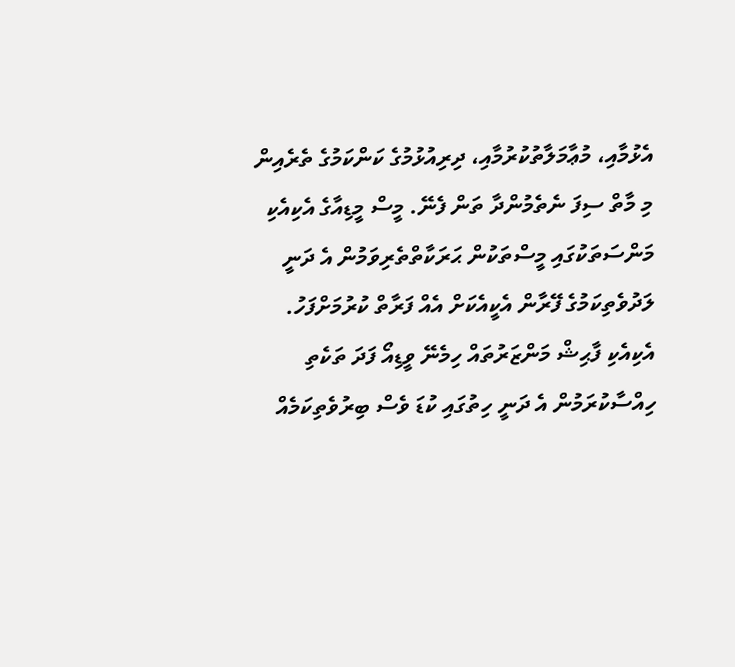އެޅުމާއި، މުޢާމަލާތުކުރުމާއި، ދިރިއުޅުމުގެ ކަންކަމުގެ ތެރެއިން މި މާތް ސިފަ ނެތެމުންދާ ތަން ފެނޭ. މީސް މީޑިއާގެ އެކިއެކި މަންސަތަކުގައި މީސްތަކުން ޙަރަކާތްތެރިވަމުން އެ ދަނީ ލަދުވެތިކަމުގެ ފޭރާން އެކީއެކަށް އެއް ފަރާތް ކުރުމަށްފަހު. އެކިއެކި ފާޙިޝް މަންޒަރުތައް ހިމެނޭ ވީޑިއޯ ފަދަ ތަކެތި ހިއްސާކުރަމުން އެ ދަނީ ހިތުގައި ކުޑަ ވެސް ބިރުވެތިކަމެއް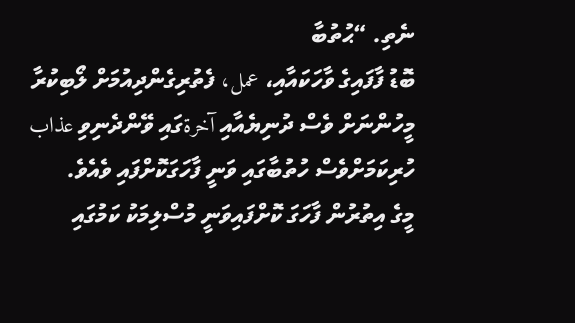ނެތި. “ޙުތުބާ
ބޮޑު ފާފައިގެ ވާހަކައާއި، عمل، ފެތުރިގެންދިއުމަށް ލޯބިކުރާ މީހުންނަށް ވެސް ދުނިޔެއާއި آخرةގައި ވޭންދެނިވި عذاب ހުރިކަމަށްވެސް ހުތުބާގައި ވަނީ ފާހަގަކޮށްފައި ވެއެވެ.
މީގެ އިތުރުން ފާހަގަ ކޮށްފައިވަނީ މުސްލިމަކު ކަމުގައި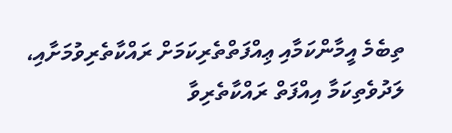ތިބެމެ އީމާންކަމާއި ޢިއްފަތްތެރިކަމަށް ރައްކާތެރިވުމަށާއި، ލަދުވެތިކަމާ އިއްފަތް ރައްކާތެރިވާ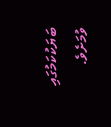ބަޔަކުކަމުގައި ވުމަށެވެ.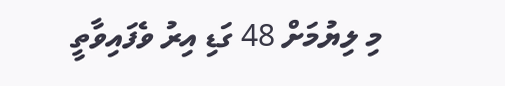މި ލިޔުމަށް 48 ގަޑި އިރު ވެފައިވާތީ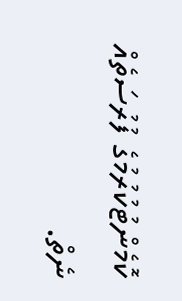ކޮމެންޓުކުރުމުގެ ފުރުސަތެއް ނެތް.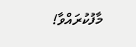މާފުކުރައްވާ!